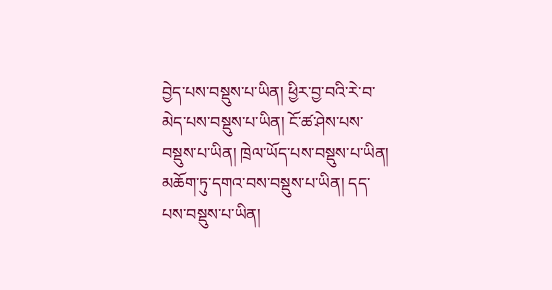བྱེད་པས་བསྡུས་པ་ཡིན། ཕྱིར་བྱ་བའི་རེ་བ་མེད་པས་བསྡུས་པ་ཡིན། ངོ་ཚ་ཤེས་པས་བསྡུས་པ་ཡིན། ཁྲེལ་ཡོད་པས་བསྡུས་པ་ཡིན། མཆོག་ཏུ་དགའ་བས་བསྡུས་པ་ཡིན། དད་པས་བསྡུས་པ་ཡིན།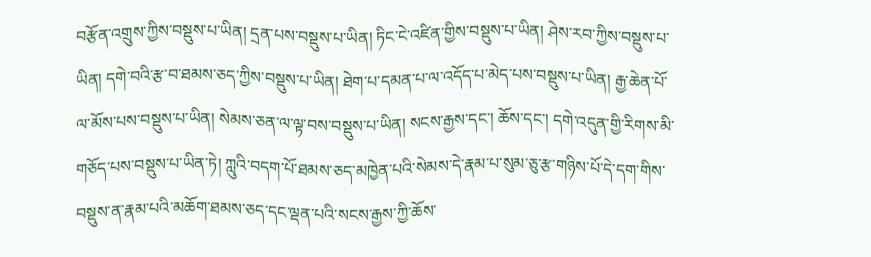བརྩོན་འགྲུས་ཀྱིས་བསྡུས་པ་ཡིན། དྲན་པས་བསྡུས་པ་ཡིན། ཏིང་ངེ་འཛིན་གྱིས་བསྡུས་པ་ཡིན། ཤེས་རབ་ཀྱིས་བསྡུས་པ་ཡིན། དགེ་བའི་རྩ་བ་ཐམས་ཅད་ཀྱིས་བསྡུས་པ་ཡིན། ཐེག་པ་དམན་པ་ལ་འདོད་པ་མེད་པས་བསྡུས་པ་ཡིན། རྒྱ་ཆེན་པོ་ལ་མོས་པས་བསྡུས་པ་ཡིན། སེམས་ཅན་ལ་ལྟ་བས་བསྡུས་པ་ཡིན། སངས་རྒྱས་དང་། ཆོས་དང་། དགེ་འདུན་གྱི་རིགས་མི་གཅོད་པས་བསྡུས་པ་ཡིན་ཏེ། ཀླུའི་བདག་པོ་ཐམས་ཅད་མཁྱེན་པའི་སེམས་དེ་རྣམ་པ་སུམ་ཅུ་རྩ་གཉིས་པོ་དེ་དག་གིས་བསྡུས་ན་རྣམ་པའི་མཆོག་ཐམས་ཅད་དང་ལྡན་པའི་སངས་རྒྱས་ཀྱི་ཆོས་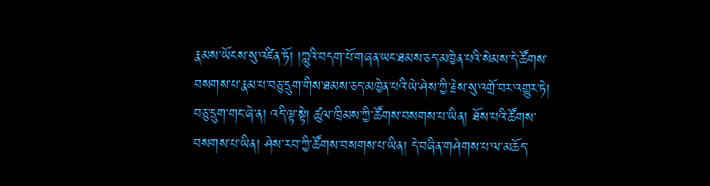རྣམས་ཡོངས་སུ་འཛིན་ཏོ། །ཀླུའི་བདག་པོ་གཞན་ཡང་ཐམས་ཅད་མཁྱེན་པའི་སེམས་དེ་ཚོགས་བསགས་པ་རྣམ་པ་བཅུ་དྲུག་གིས་ཐམས་ཅད་མཁྱེན་པའི་ཡེ་ཤེས་ཀྱི་རྗེས་སུ་འགྲོ་བར་འགྱུར་ཏེ། བཅུ་དྲུག་གང་ཞེ་ན། འདི་ལྟ་སྟེ། ཚུལ་ཁྲིམས་ཀྱི་ཚོགས་བསགས་པ་ཡིན། ཐོས་པའི་ཚོགས་བསགས་པ་ཡིན། ཤེས་རབ་ཀྱི་ཚོགས་བསགས་པ་ཡིན། དེ་བཞིན་གཤེགས་པ་ལ་མཆོད་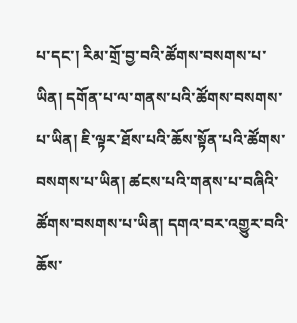པ་དང་། རིམ་གྲོ་བྱ་བའི་ཚོགས་བསགས་པ་ཡིན། དགོན་པ་ལ་གནས་པའི་ཚོགས་བསགས་པ་ཡིན། ཇི་ལྟར་ཐོས་པའི་ཆོས་སྟོན་པའི་ཚོགས་བསགས་པ་ཡིན། ཚངས་པའི་གནས་པ་བཞིའི་ཚོགས་བསགས་པ་ཡིན། དགའ་བར་འགྱུར་བའི་ཆོས་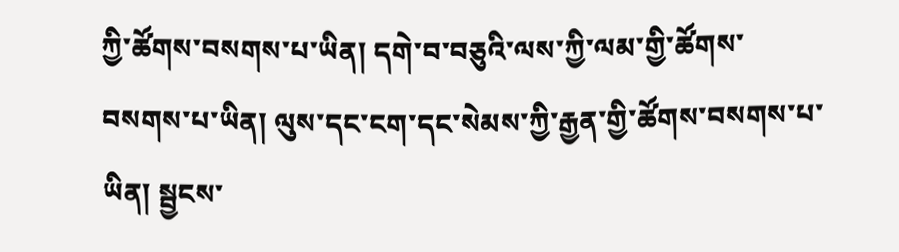ཀྱི་ཚོགས་བསགས་པ་ཡིན། དགེ་བ་བཅུའི་ལས་ཀྱི་ལམ་གྱི་ཚོགས་བསགས་པ་ཡིན། ལུས་དང་ངག་དང་སེམས་ཀྱི་རྒྱན་གྱི་ཚོགས་བསགས་པ་ཡིན། སྦྱངས་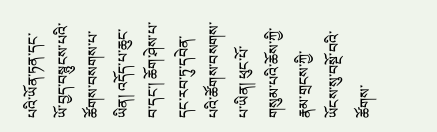པའི་ཡོན་ཏན་དང་ཡོ་བྱད་བསྙུངས་པའི་ཚོགས་བསགས་པ་ཡིན། འདོད་པ་ཆུང་བ་དང་། ཆོག་ཤེས་པ་དང་རབ་ཏུ་དབེན་པའི་ཚོགས་བསགས་པ་ཡིན། ཕུང་པོ་གསུམ་པའི་ཆོས་ཀྱི་རྣམ་གྲངས་ཀྱི་ཡོངས་སུ་བསྔོ་བའི་ཚོགས་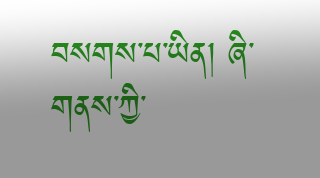བསགས་པ་ཡིན། ཞི་གནས་ཀྱི་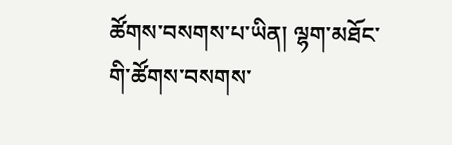ཚོགས་བསགས་པ་ཡིན། ལྷག་མཐོང་གི་ཚོགས་བསགས་